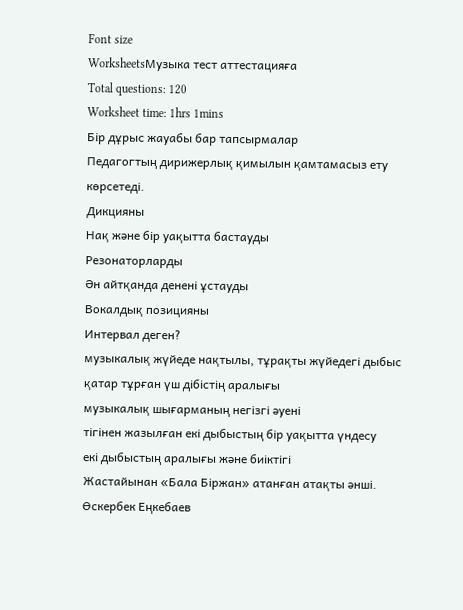Font size
WorksheetsМузыка тест аттестацияға
Total questions: 120
Worksheet time: 1hrs 1mins
Бір дұрыс жауабы бар тапсырмалар
Педагогтың дирижерлық қимылын қамтамасыз ету көрсетеді.
Дикцияны
Нақ және бір уақытта бастауды
Резонаторларды
Ән айтқанда денені ұстауды
Вокалдық позицияны
Интервал деген?
музыкалық жүйеде нақтылы, тұрақты жүйедегі дыбыс
қатар тұрған үш дібістің аралығы
музыкалық шығарманың негізгі әуені
тігінен жазылған екі дыбыстың бір уақытта үндесу
екі дыбыстың аралығы және биіктігі
Жастайынан «Бала Біржан» атанған атақты әнші.
Өскербек Еңкебаев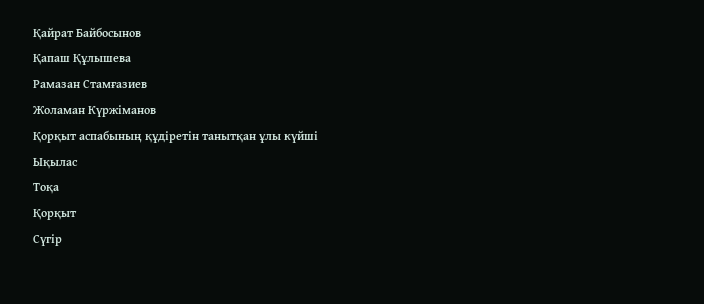Қайрат Байбосынов
Қапаш Құлышева
Рамазан Стамғазиев
Жоламан Күржіманов
Қорқыт аспабының құдіретін танытқан ұлы күйші
Ықылас
Тоқа
Қорқыт
Сүгір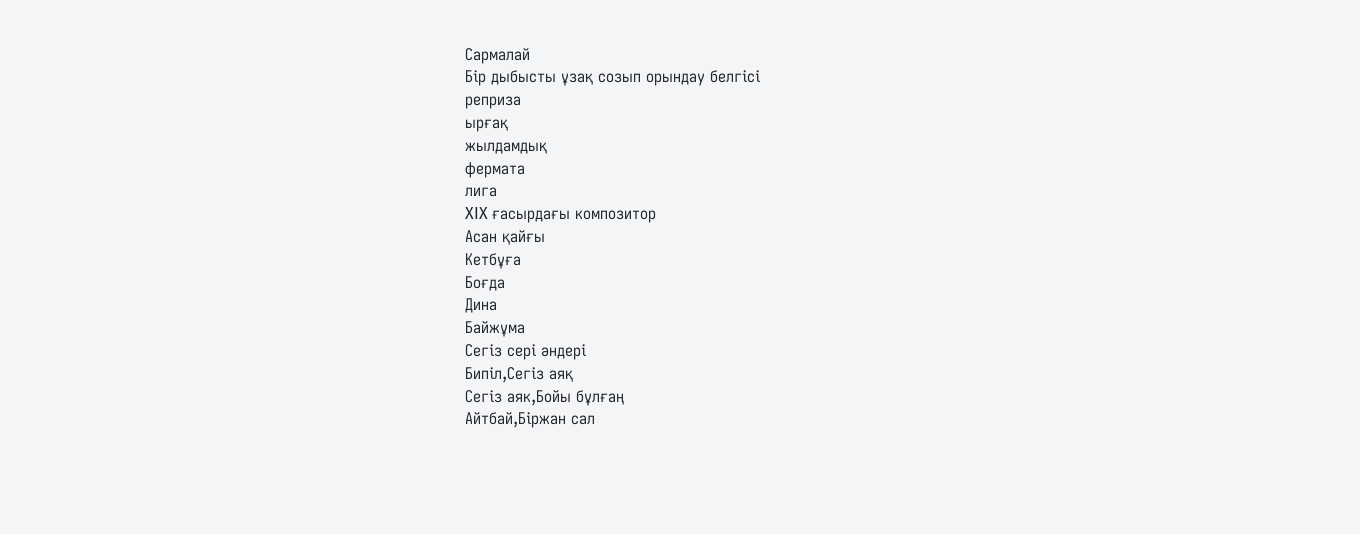Сармалай
Бір дыбысты ұзақ созып орындау белгісі
реприза
ырғақ
жылдамдық
фермата
лига
XIX ғасырдағы композитор
Асан қайғы
Кетбұға
Боғда
Дина
Байжұма
Сегіз сері әндері
Бипіл,Сегіз аяқ
Сегіз аяк,Бойы бұлғаң
Айтбай,Біржан сал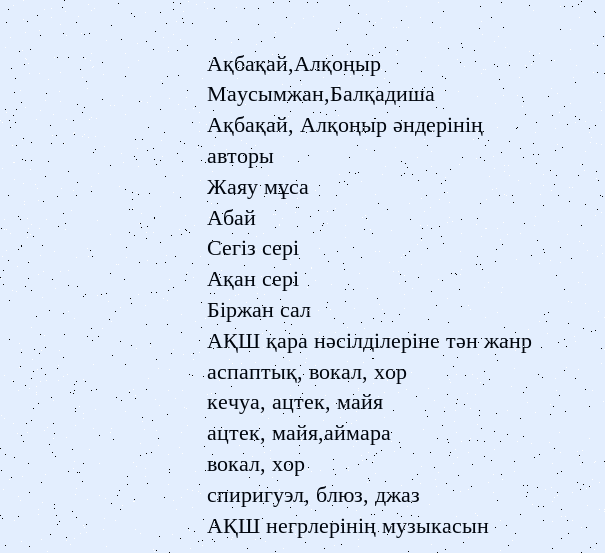Ақбақай,Алқоңыр
Маусымжан,Балқадиша
Ақбақай, Алқоңыр әндерінің авторы
Жаяу мұса
Абай
Сегіз сері
Ақан сері
Біржан сал
АҚШ қара нәсілділеріне тән жанр
аспаптық, вокал, хор
кечуа, ацтек, майя
ацтек, майя,аймара
вокал, хор
спиригуэл, блюз, джаз
АҚШ негрлерінің музыкасын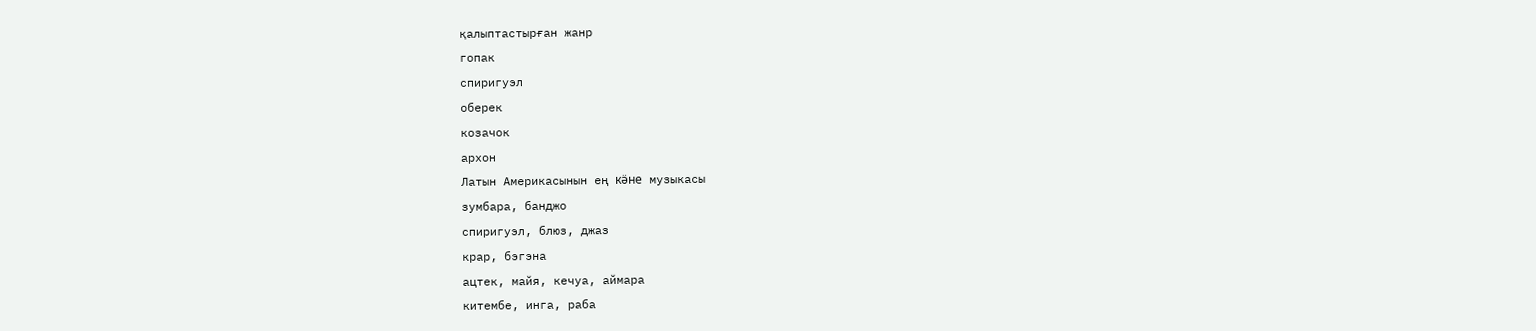қалыптастырған жанр
гопак
спиригуэл
оберек
козачок
архон
Латын Америкасынын ең кӛне музыкасы
зумбара, банджо
спиригуэл, блюз, джаз
крар, бэгэна
ацтек, майя, кечуа, аймара
китембе, инга, раба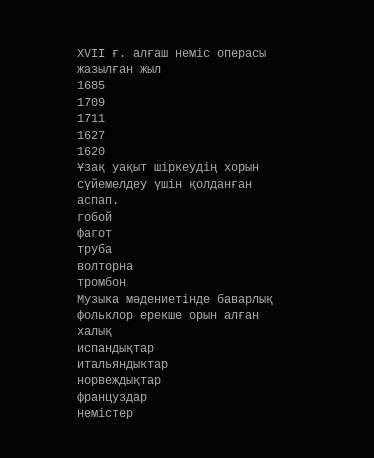XVII ғ. алғаш неміс операсы жазылған жыл
1685
1709
1711
1627
1620
Ұзақ уақыт шіркеудің хорын сүйемелдеу үшін қолданған аспап.
гобой
фагот
труба
волторна
тромбон
Музыка мәдениетінде баварлық фольклор ерекше орын алған халық
испандықтар
итальяндыктар
норвеждықтар
француздар
немістер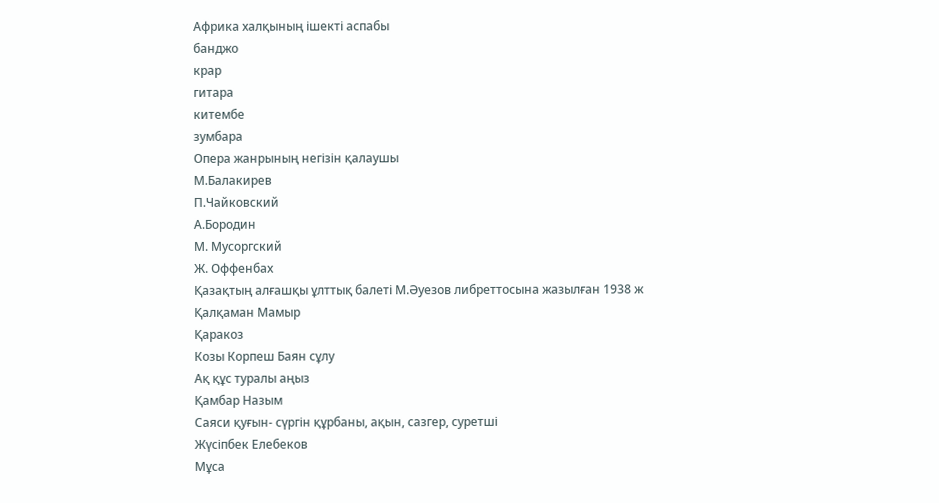Африка халқының ішекті аспабы
банджо
крар
гитара
китембе
зумбара
Опера жанрының негізін қалаушы
М.Балакирев
П.Чайковский
А.Бородин
М. Мусоргский
Ж. Оффенбах
Қазақтың алғашқы ұлттық балеті М.Әуезов либреттосына жазылған 1938 ж
Қалқаман Мамыр
Қаракоз
Козы Корпеш Баян сұлу
Ақ құс туралы аңыз
Қамбар Назым
Саяси қуғын- сүргін құрбаны, ақын, сазгер, суретші
Жүсіпбек Елебеков
Мұса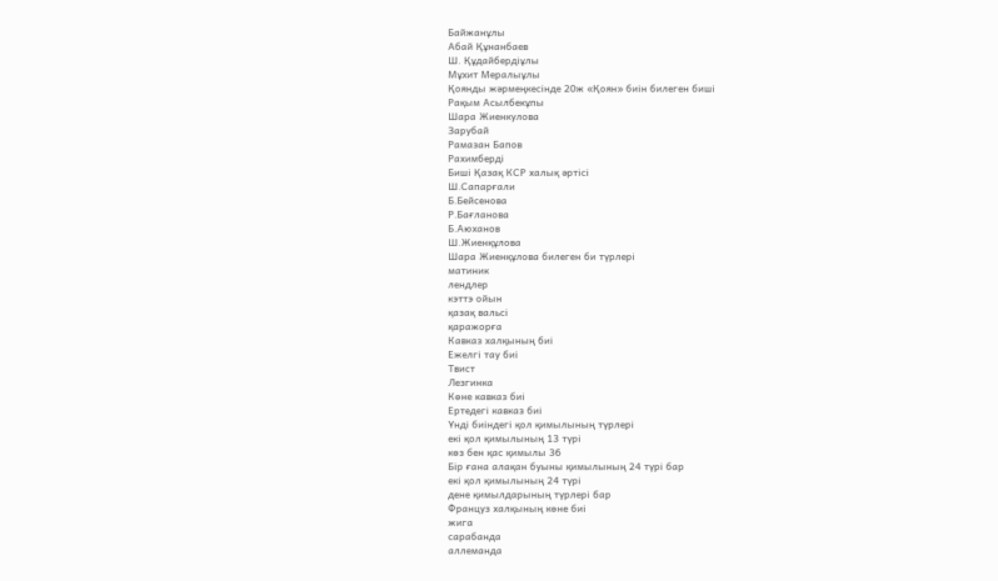Байжанұлы
Абай Құнанбаев
Ш. Құдайбердіұлы
Мұхит Мералыұлы
Қоянды жәрмеңкесінде 20ж «Қоян» биін билеген биші
Рақым Асылбекұпы
Шара Жиенкулова
Зарубай
Рамазан Бапов
Рахимберді
Биші Қазақ КСР халық әртісі
Ш.Сапарғали
Б.Бейсенова
Р.Бағланова
Б.Аюханов
Ш.Жиенқұлова
Шара Жиенқұлова билеген би түрлері
матиник
лендлер
кэттэ ойын
қазақ вальсі
қаражорға
Кавказ халқының биі
Ежелгі тау биі
Твист
Лезгинка
Көне кавказ биі
Ертедегі кавказ биі
Үнді биіндегі қол қимылының түрлері
екі қол қимылының 13 түрі
көз бен қас қимылы 36
Бір ғана алақан буыны қимылының 24 түрі бар
екі қол қимылының 24 түрі
дене қимылдарының түрлері бар
Француз халқының көне биі
жига
сарабанда
аллеманда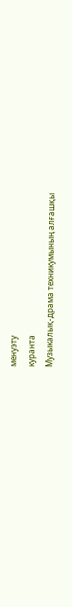менуэту
куранта
Музыкалық-драма техникумының алғашқы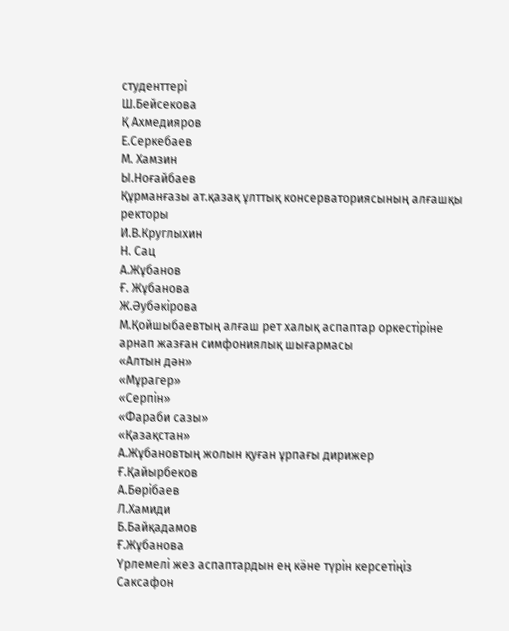студенттері
Ш.Бейсекова
Қ Ахмедияров
Е.Серкебаев
М. Хамзин
Ы.Ноғайбаев
Құрманғазы ат.қазақ ұлттық консерваториясының алғашқы ректоры
И.В.Круглыхин
Н. Сац
А.Жұбанов
Ғ. Жұбанова
Ж.Әубәкірова
М.Қойшыбаевтың алғаш рет халық аспаптар оркестіріне арнап жазған симфониялық шығармасы
«Алтын дән»
«Мұрагер»
«Серпін»
«Фараби сазы»
«Қазақстан»
А.Жұбановтың жолын қуған ұрпағы дирижер
Ғ.Қайырбеков
А.Бөрібаев
Л.Хамиди
Б.Байқадамов
Ғ.Жұбанова
Үрлемелі жез аспаптардын ең кӛне түрін керсетіңіз
Саксафон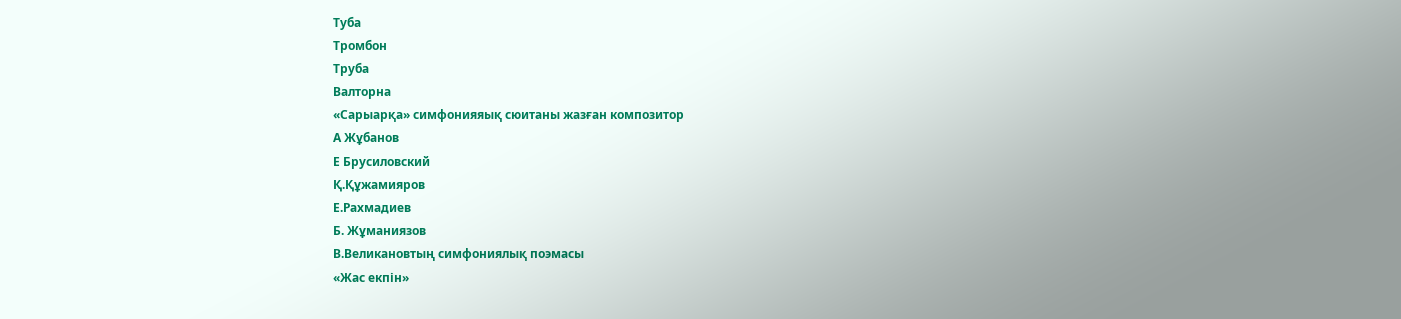Туба
Тромбон
Труба
Валторна
«Сарыарқа» симфонияяық сюитаны жазған композитор
А Жұбанов
Е Брусиловский
Қ.Құжамияров
Е.Рахмадиев
Б. Жұманиязов
В.Великановтың симфониялық поэмасы
«Жас екпін»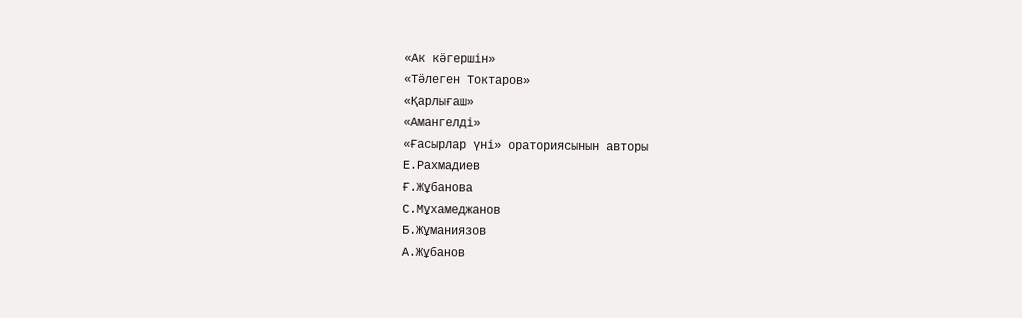«Ак кӛгершін»
«Тӛлеген Токтаров»
«Қарлығаш»
«Амангелді»
«Ғасырлар үні» ораториясынын авторы
Е.Рахмадиев
Ғ.Жұбанова
С.Мұхамеджанов
Б.Жұманиязов
А.Жұбанов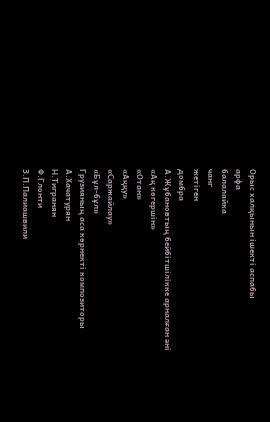Орыс халқынын ішекті аспабы
арфа
балалайка
чанг
жетіген
домбра
А.Жұбановтың бейбітшілікке арналған әні
«Ақ көгершін»
«Отан»
«Аққу»
«Саржайлау»
«Бұл-бұл»
Грузияның аса көрнекті композиторы
А.Хачатурян
Н.Тигранян
Ф.Глонти
З.П.Палиашвили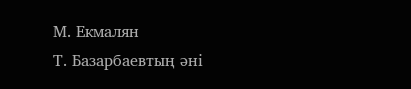М. Екмалян
Т. Базарбаевтың әні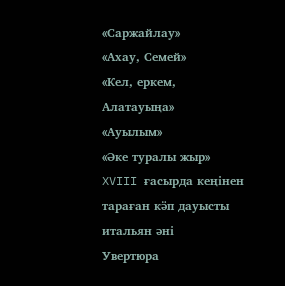«Саржайлау»
«Ахау, Семей»
«Кел, еркем, Алатауыңа»
«Ауылым»
«Әке туралы жыр»
XVIII ғасырда кеңінен тараған кӛп дауысты итальян әні
Увертюра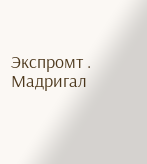Экспромт .
Мадригал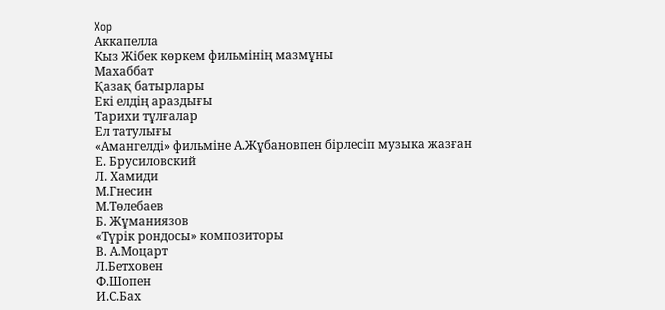Xop
Аккапелла
Кыз Жібек көркем фильмінің мазмұны
Махаббат
Қазақ батырлары
Екі елдің араздығы
Тарихи тұлғалар
Ел татулығы
«Амангелді» фильміне А.Жұбановпен бірлесіп музыка жазған
Е. Брусиловский
Л. Хамиди
М.Гнесин
М.Төлебаев
Б. Жұманиязов
«Түрік рондосы» композиторы
В. А.Моцарт
Л.Бетховен
Ф.Шопен
И.С.Бах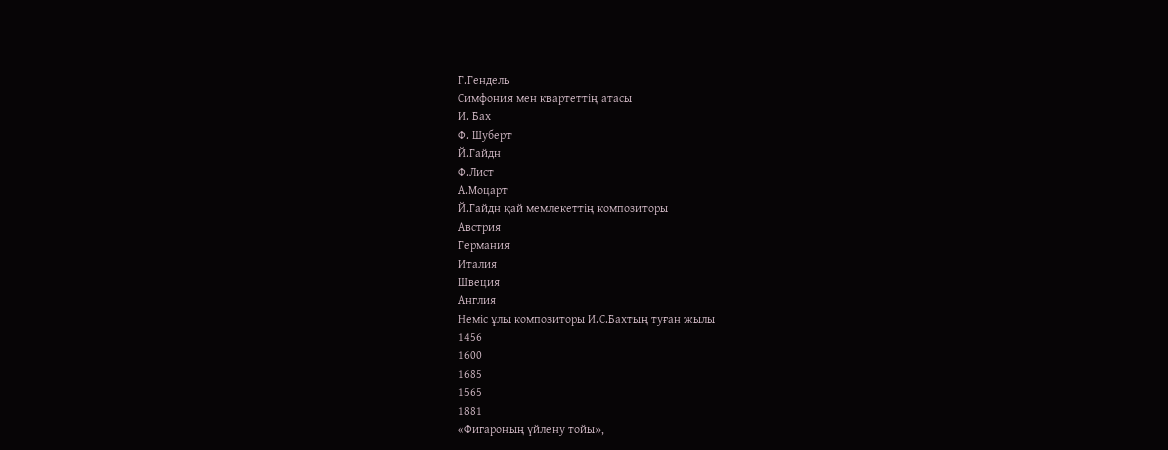Г.Гендель
Симфония мен квартеттің атасы
И. Бах
Ф. Шуберт
Й.Гайдн
Ф.Лист
А.Моцарт
Й.Гайдн қай мемлекеттің композиторы
Австрия
Германия
Италия
Швеция
Англия
Неміс ұлы композиторы И.С.Бахтың туған жылы
1456
1600
1685
1565
1881
«Фигароның үйлену тойы»,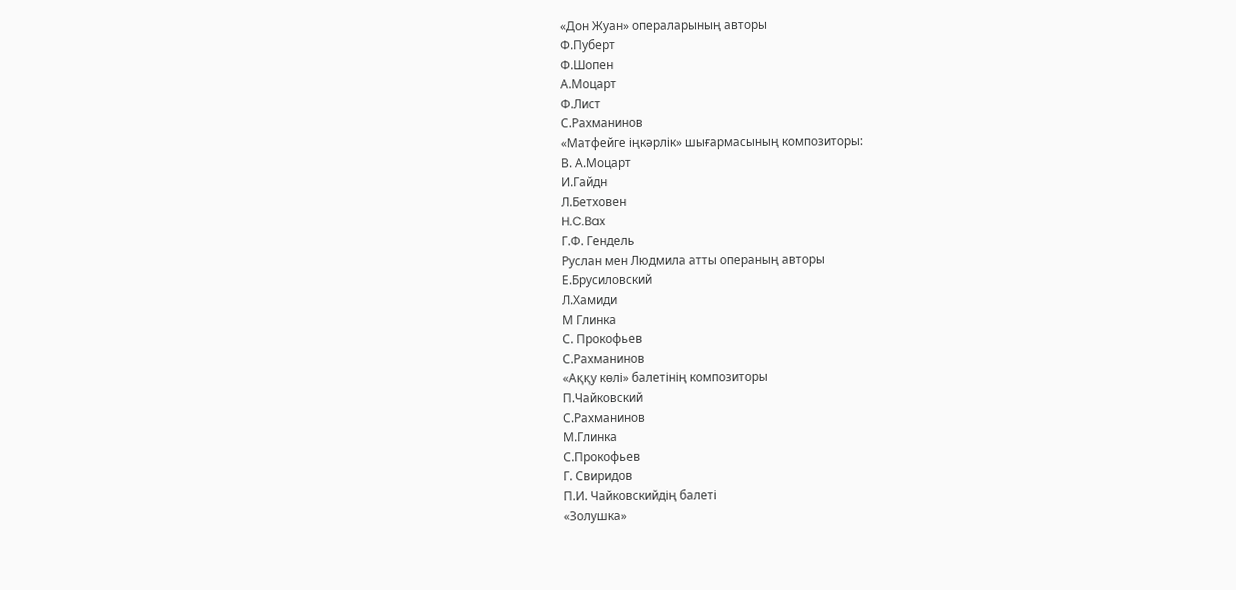«Дон Жуан» операларының авторы
Ф.Пуберт
Ф.Шопен
А.Моцарт
Ф.Лист
С.Рахманинов
«Матфейге іңкәрлік» шығармасының композиторы:
В. А.Моцарт
И.Гайдн
Л.Бетховен
H.C.Bax
Г.Ф. Гендель
Руслан мен Людмила атты операның авторы
Е.Брусиловский
Л.Хамиди
М Глинка
С. Прокофьев
С.Рахманинов
«Аққу көлі» балетінің композиторы
П.Чайковский
С.Рахманинов
М.Глинка
С.Прокофьев
Г. Свиридов
П.И. Чайковскийдің балеті
«Золушка»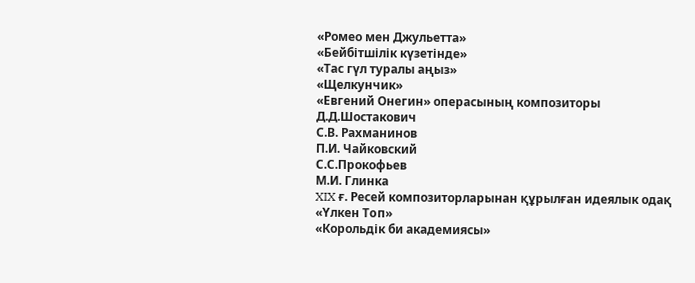«Ромео мен Джульетта»
«Бейбітшілік күзетінде»
«Тас гүл туралы аңыз»
«Щелкунчик»
«Евгений Онегин» операсының композиторы
Д.Д.Шостакович
С.В. Рахманинов
П.И. Чайковский
С.С.Прокофьев
М.И. Глинка
XIX ғ. Ресей композиторларынан құрылған идеялык одақ
«Үлкен Toп»
«Корольдік би академиясы»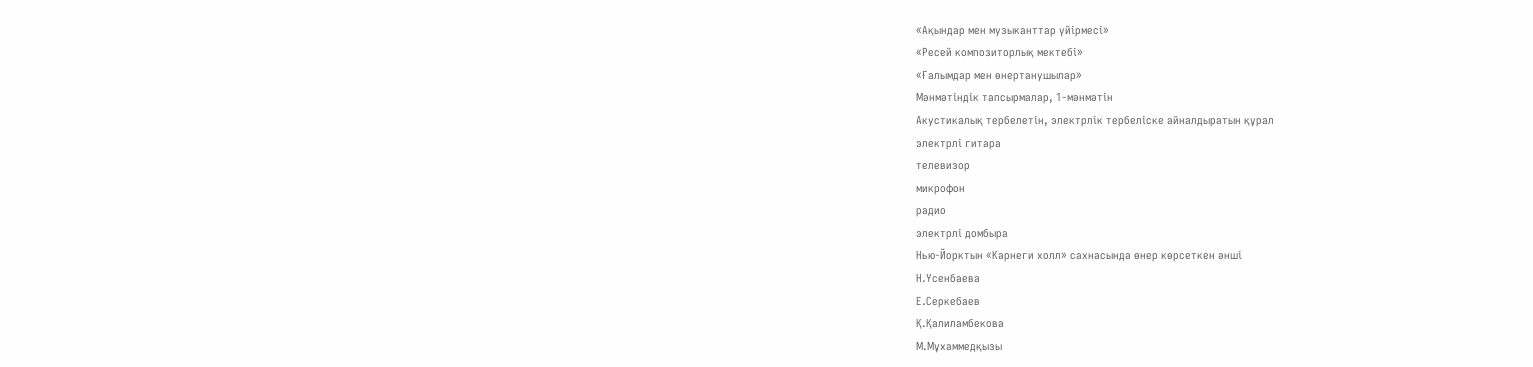«Ақындар мен музыканттар үйірмесі»
«Ресей композиторлық мектебі»
«Ғалымдар мен өнертанушылар»
Мәнмәтіндік тапсырмалар, 1-мәнмәтін
Акустикалық тербелетін, электрлік тербеліске айналдыратын құрал
электрлі гитара
телевизор
микрофон
радио
электрлі домбыра
Нью-Йорктын «Карнеги холл» сахнасында өнер көрсеткен әнші
Н.Үсенбаева
Е.Серкебаев
Қ.Қалиламбекова
М.Мұхаммедқызы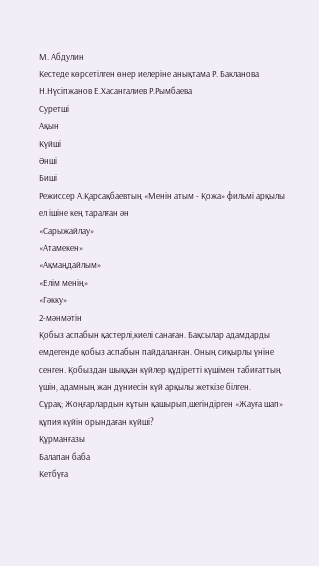М. Абдулин
Кестеде көрсетілген өнер иелеріне анықтама Р. Бакланова Н.Нүсіпжанов Е.Хасангалиев Р.Рымбаева
Суретші
Ақын
Күйші
Әнші
Биші
Режиссер А.Қарсақбаевтың «Менін атым - Қожа» фильмі арқылы ел ішіне кең таралған ән
«Сарыжайлау»
«Атамекен»
«Ақмаңдайлым»
«Елім менің»
«Гәкку»
2-мәнмәтін
Қобыз аспабын қастерлі,киелі санаған. Бақсылар адамдарды емдегенде қобыз аспабын пайдаланған. Оның сиқырлы үніне сенген. Қобыздан шыққан күйлер құдіретті күшімен табиғаттың үшін, адамның жан дүниесін күй арқылы жеткізе білген.
Сұрақ; Жоңғарлардын кұтын қашырып,шегіндірген «Жауға шап» құпия күйін орындаған күйші?
Құрманғазы
Балапан баба
Кетбүға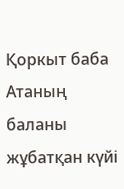Қоркыт баба
Атаның баланы жұбатқан күйі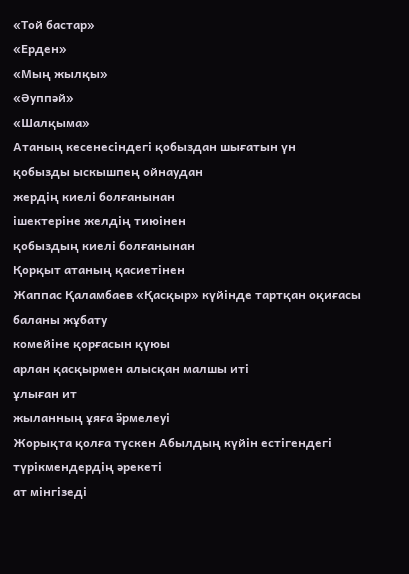«Той бастар»
«Ерден»
«Мың жылқы»
«Әуппәй»
«Шалқыма»
Атаның кесенесіндегі қобыздан шығатын үн
қобызды ыскышпең ойнаудан
жердің киелі болғанынан
ішектеріне желдің тиюінен
қобыздың киелі болғанынан
Қорқыт атаның қасиетінен
Жаппас Қаламбаев «Қасқыр» күйінде тартқан оқиғасы
баланы жұбату
комейіне қорғасын қүюы
арлан қасқырмен алысқан малшы иті
ұлыған ит
жыланның ұяға ӛрмелеуі
Жорықта қолға түскен Абылдың күйін естігендегі түрікмендердің әрекеті
ат мінгізеді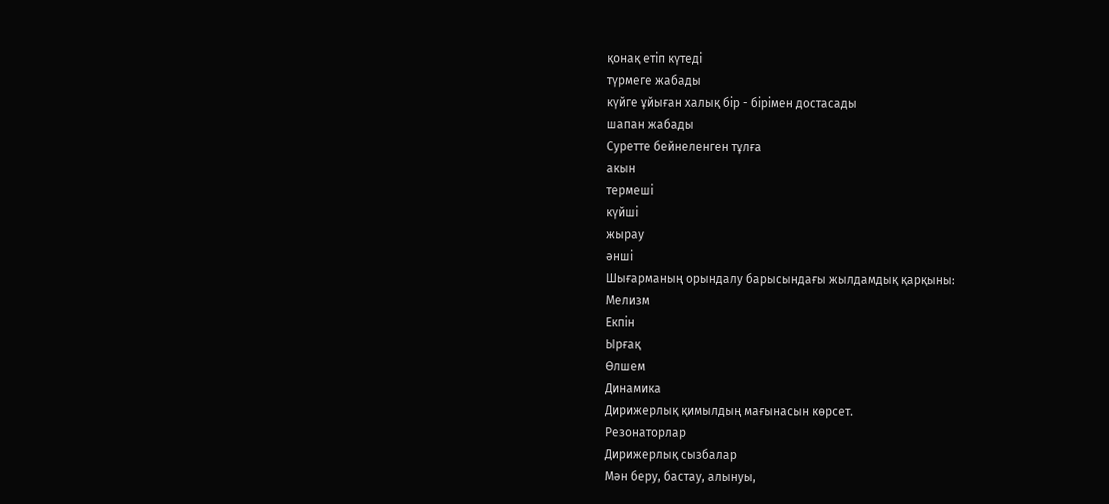қонақ етіп күтеді
түрмеге жабады
күйге ұйыған халық бір - бірімен достасады
шапан жабады
Суретте бейнеленген тұлға
акын
термеші
күйші
жырау
әнші
Шығарманың орындалу барысындағы жылдамдық қарқыны:
Мелизм
Екпін
Ырғақ
Өлшем
Динамика
Дирижерлық қимылдың мағынасын көрсет.
Резонаторлар
Дирижерлық сызбалар
Мән беру, бастау, алынуы,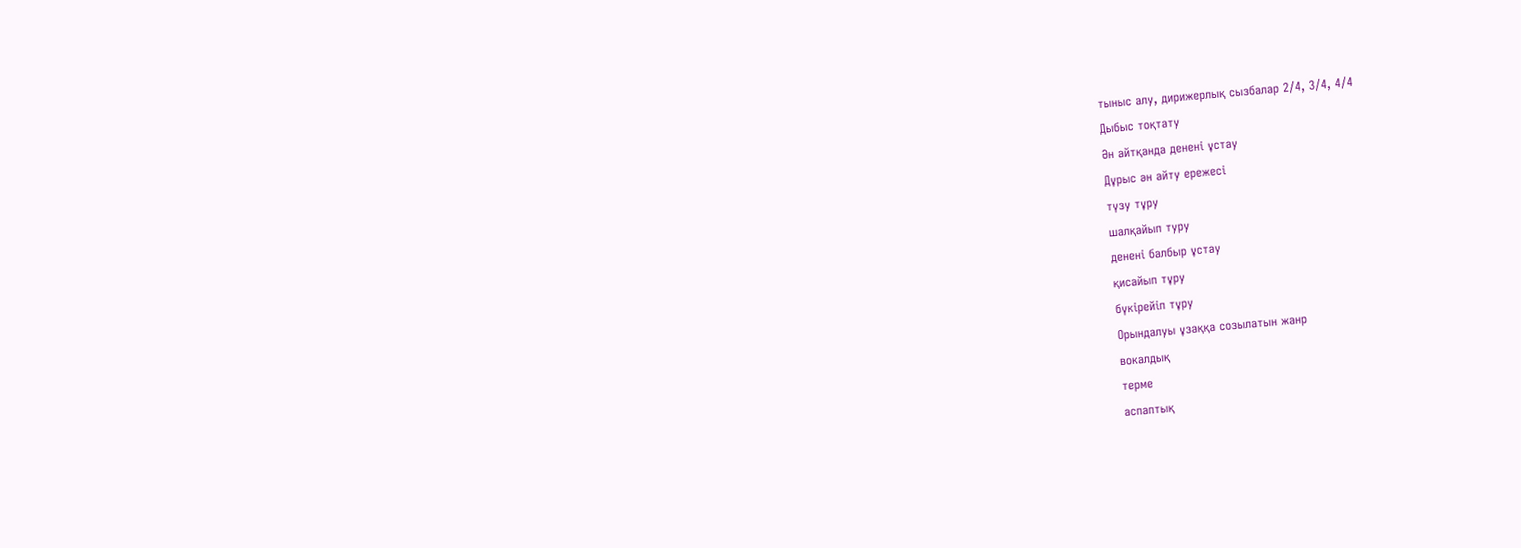тыныс алу, дирижерлық сызбалар 2/4, 3/4, 4/4
Дыбыс тоқтату
Ән айтқанда денені ұстау
Дұрыс ән айту ережесі
түзу тұру
шалқайып туру
денені балбыр ұстау
қисайып тұру
бүкірейіп тұру
Орындалуы ұзаққа созылатын жанр
вокалдық
терме
аспаптық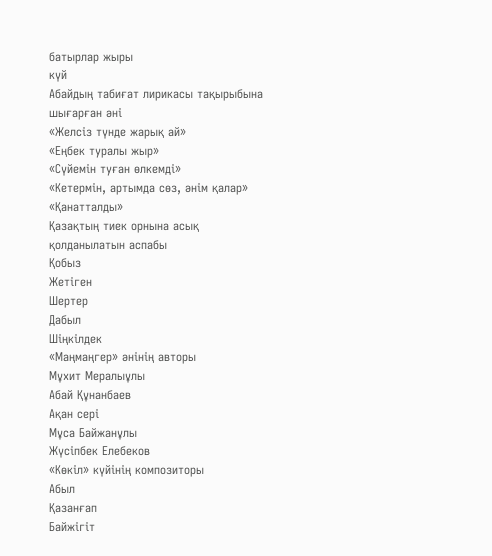батырлар жыры
күй
Абайдың табиғат лирикасы тақырыбына шығарған әні
«Желсіз түнде жарық ай»
«Еңбек туралы жыр»
«Сүйемін туған өлкемді»
«Кетермін, артымда сөз, әнім қалар»
«Қанатталды»
Қазақтың тиек орнына асық қолданылатын аспабы
Қобыз
Жетіген
Шертер
Дабыл
Шіңкілдек
«Маңмаңгер» әнінің авторы
Мұхит Мералыұлы
Абай Құнанбаев
Ақан сері
Мұса Байжанұлы
Жүсіпбек Елебеков
«Көкіл» күйінің композиторы
Абыл
Қазанғап
Байжігіт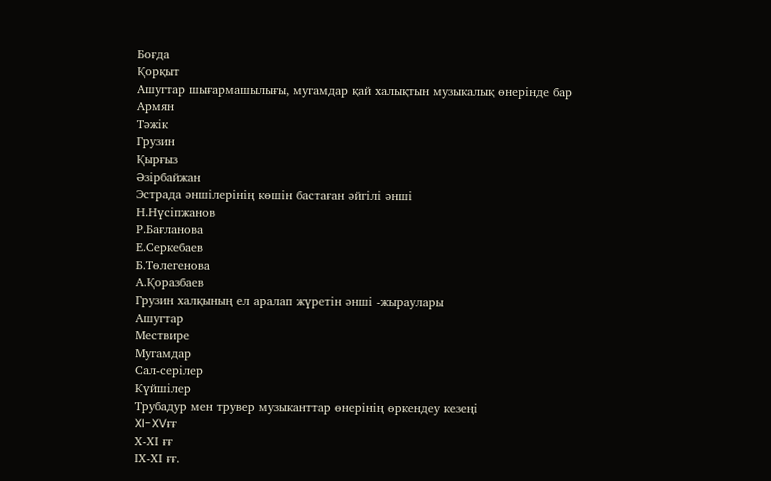Боғда
Қорқыт
Ашугтар шығармашылығы, мугамдар қай халықтын музыкалық өнерінде бар
Армян
Тәжік
Грузин
Қырғыз
Әзірбайжан
Эстрада әншілерінің көшін бастаған әйгілі әнші
Н.Нүсіпжанов
Р.Бағланова
Е.Серкебаев
Б.Төлегенова
А.Қоразбаев
Грузин халқының ел аралап жүретін әнші -жыраулары
Ашугтар
Мествире
Мугамдар
Сал-серілер
Күйшілер
Трубадур мен трувер музыканттар өнерінің өркендеу кезеңі
XI-XVғғ
Х-ХІ ғғ
ІХ-ХІ ғғ.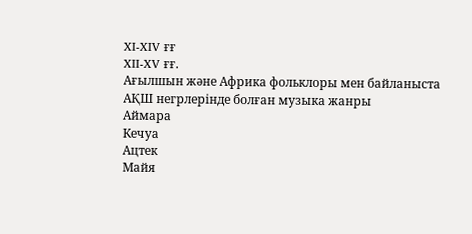XI-XIV ғғ
XII-XV ғғ.
Ағылшын және Африка фольклоры мен байланыста АҚШ негрлерінде болған музыка жанры
Аймара
Кечуа
Ацтек
Майя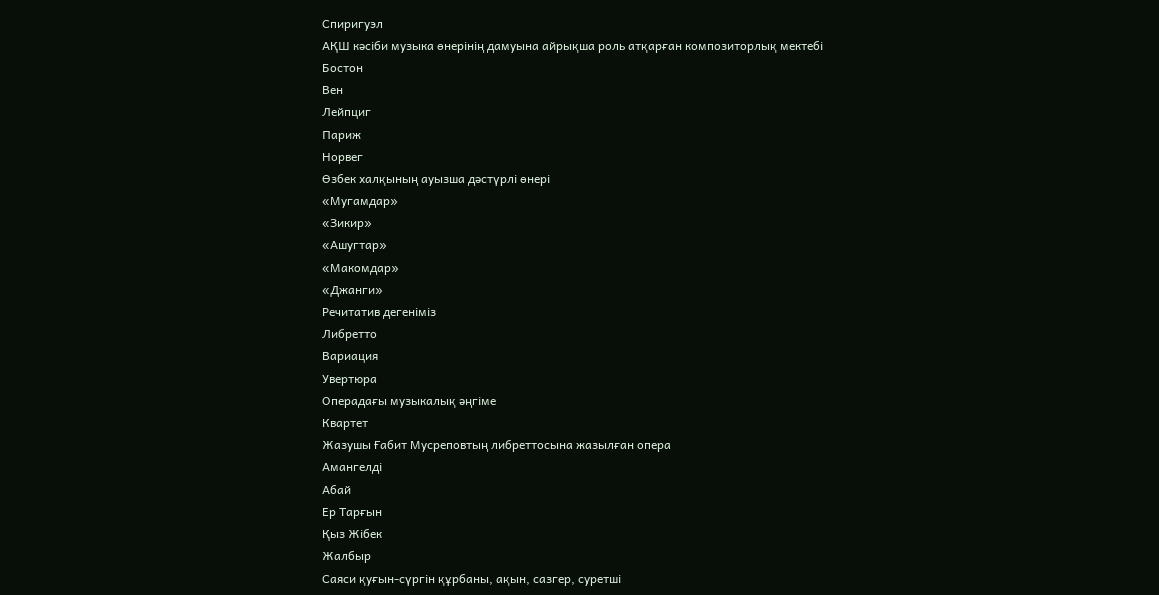Спиригуэл
АҚШ кәсіби музыка өнерінің дамуына айрықша роль атқарған композиторлық мектебі
Бостон
Вен
Лейпциг
Париж
Норвег
Өзбек халқының ауызша дәстүрлі өнері
«Мугамдар»
«Зикир»
«Ашугтар»
«Макомдар»
«Джанги»
Речитатив дегеніміз
Либретто
Вариация
Увертюра
Операдағы музыкалық әңгіме
Квартет
Жазушы Ғабит Мусреповтың либреттосына жазылған опера
Амангелді
Абай
Ер Тарғын
Қыз Жібек
Жалбыр
Саяси қуғын-сүргін құрбаны, ақын, сазгер, суретші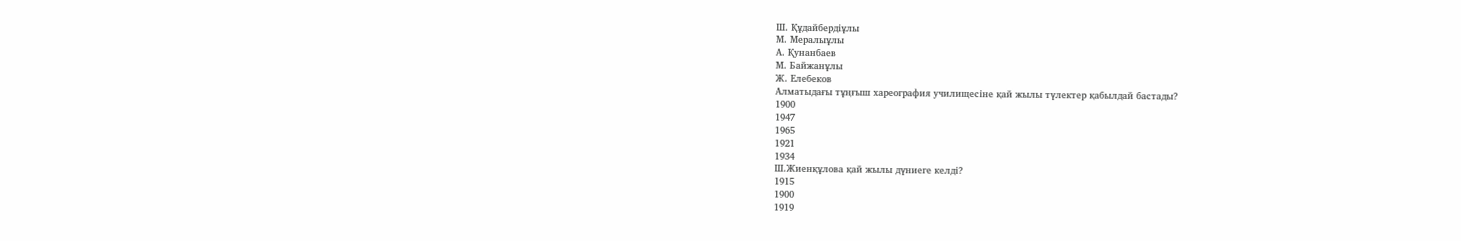Ш. Құдайбердіұлы
М. Мералыұлы
А. Қунанбаев
М. Байжанұлы
Ж. Елебеков
Алматыдағы тұңғыш хареография училищесіне қай жылы түлектер қабылдай бастады?
1900
1947
1965
1921
1934
Ш.Жиенқұлова қай жылы дүниеге келді?
1915
1900
1919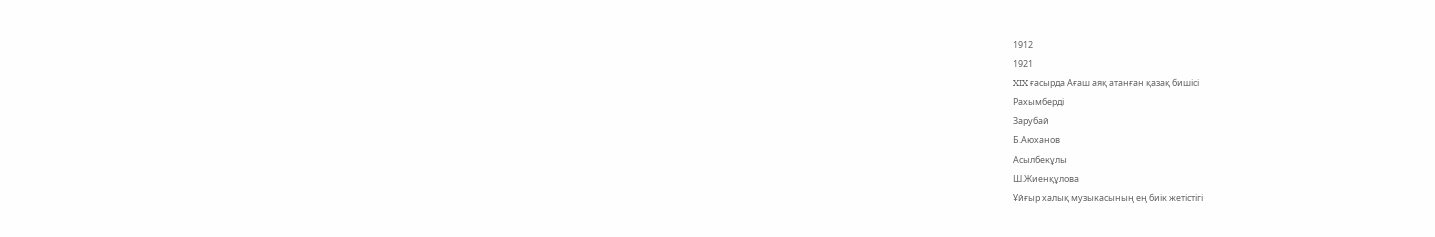1912
1921
XIX ғасырда Ағаш аяқ атанған қазақ бишісі
Рахымберді
Зарубай
Б.Аюханов
Асылбекұлы
Ш.Жиенқұлова
Ұйғыр халық музыкасының ең биік жетістігі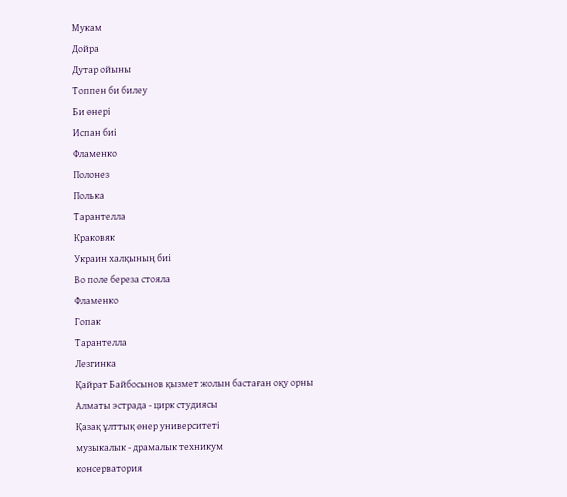Мукам
Дойра
Дутар ойыны
Топпен би билеу
Би өнері
Испан биі
Фламенко
Полонез
Полька
Тарантелла
Краковяк
Украин халқының биі
Во поле береза стояла
Фламенко
Гопак
Тарантелла
Лезгинка
Қайрат Байбосынов қызмет жолын бастаған оқу орны
Алматы эстрада - цирк студиясы
Қазақ ұлттық өнер университеті
музыкалык - драмалык техникум
консерватория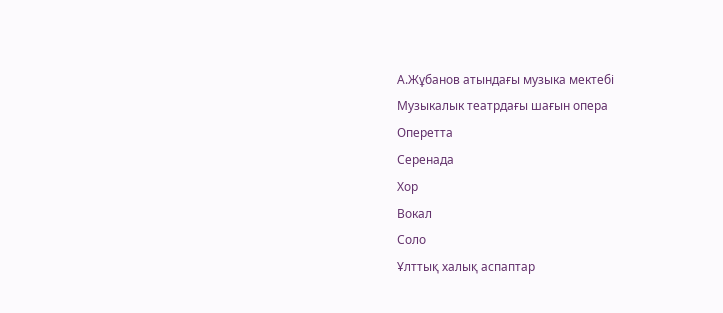А.Жұбанов атындағы музыка мектебі
Музыкалык театрдағы шағын опера
Оперетта
Серенада
Хор
Вокал
Соло
Ұлттық халық аспаптар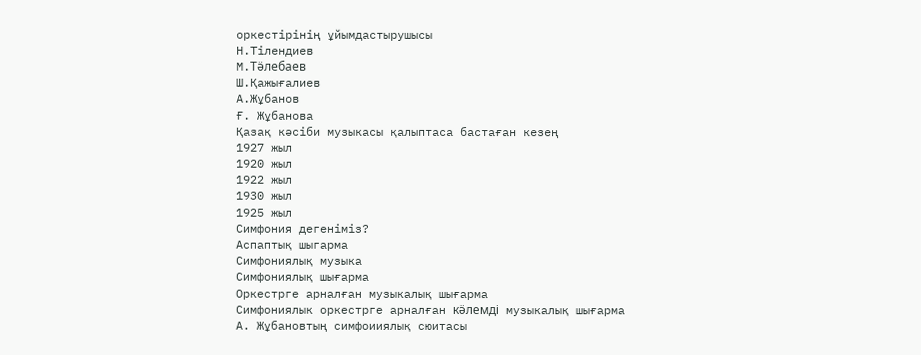оркестірінің ұйымдастырушысы
Н.Тілендиев
М.Тӛлебаев
Ш.Қажығалиев
А.Жұбанов
Ғ. Жұбанова
Қазақ кәсіби музыкасы қалыптаса бастаған кезең
1927 жыл
1920 жыл
1922 жыл
1930 жыл
1925 жыл
Симфония дегеніміз?
Аспаптық шыгарма
Симфониялық музыка
Симфониялық шығарма
Оркестрге арналған музыкалық шығарма
Симфониялык оркестрге арналған кӛлемді музыкалық шығарма
А. Жұбановтың симфоииялық сюитасы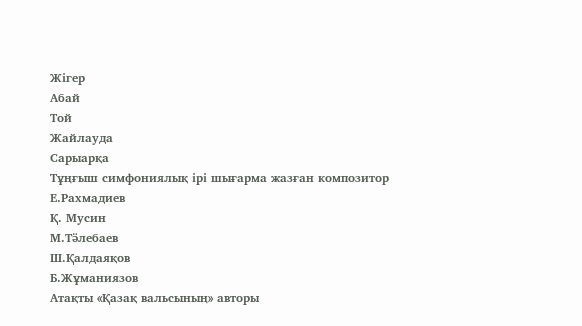Жігер
Абай
Той
Жайлауда
Сарыарқа
Тұңғыш симфониялық ірі шығарма жазған композитор
Е.Рахмадиев
Қ. Мусин
М.Тӛлебаев
Ш.Қалдаяқов
Б.Жұманиязов
Атақты «Қазақ вальсының» авторы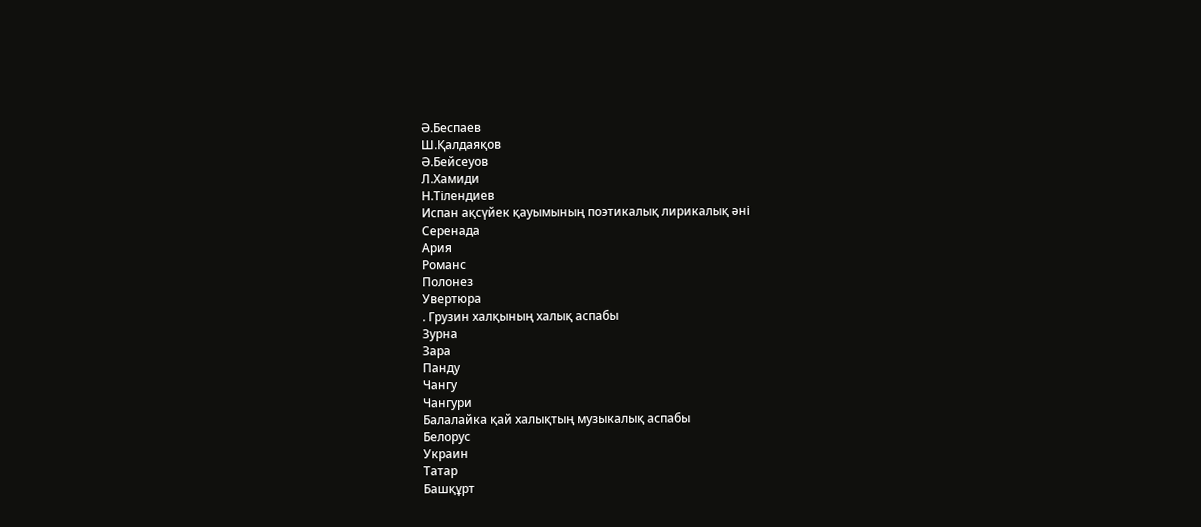Ә.Беспаев
Ш.Қалдаяқов
Ә.Бейсеуов
Л.Хамиди
Н.Тілендиев
Испан ақсүйек қауымының поэтикалық лирикалық әні
Серенада
Ария
Романс
Полонез
Увертюра
. Грузин халқының халық аспабы
Зурна
Зара
Панду
Чангу
Чангури
Балалайка қай халықтың музыкалық аспабы
Белорус
Украин
Татар
Башқұрт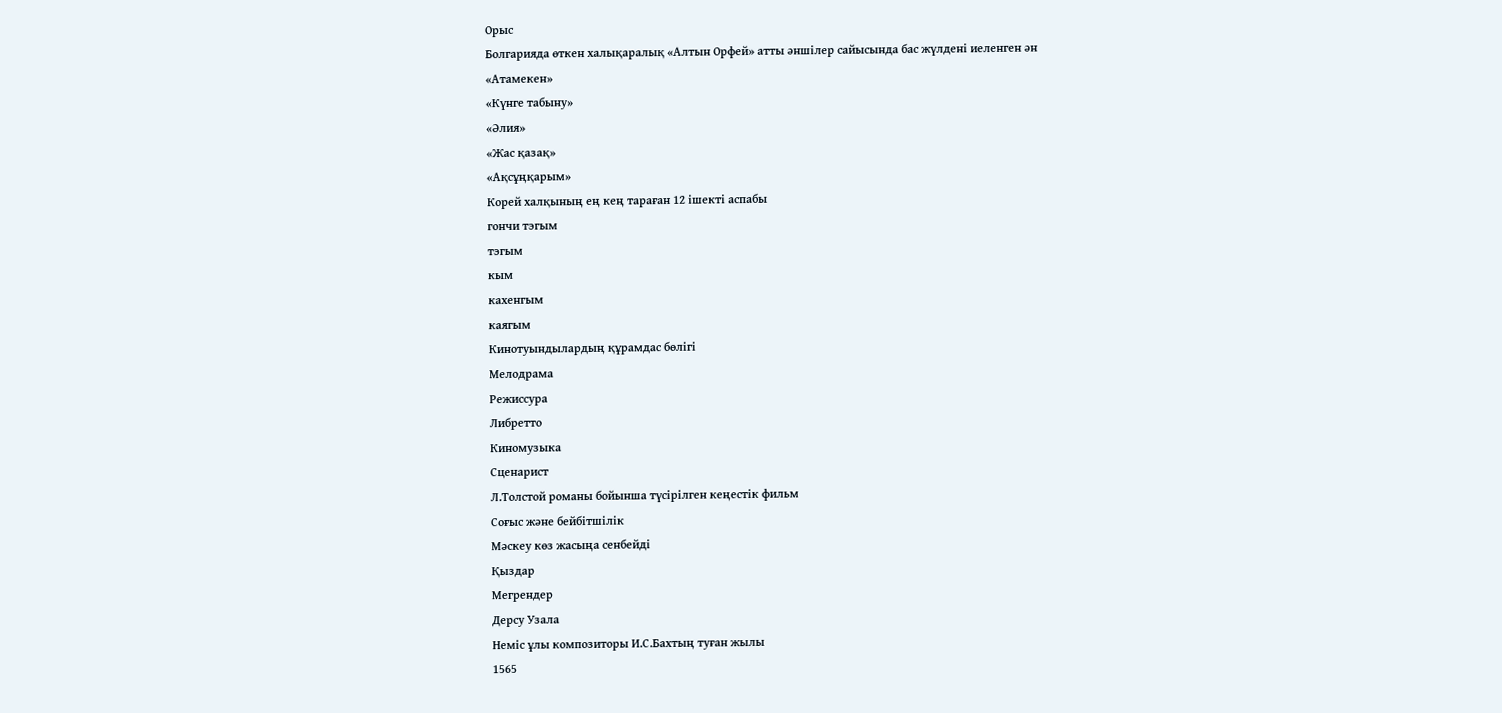Орыс
Болгарияда өткен халықаралық «Алтын Орфей» атты әншілер сайысында бас жүлдені иеленген ән
«Атамекен»
«Күнге табыну»
«Әлия»
«Жас қазақ»
«Ақсұңқарым»
Корей халқының ең кең тараған 12 ішекті аспабы
гончи тэгым
тэгым
кым
кахенгым
каягым
Кинотуындылардың құрамдас бөлігі
Мелодрама
Режиссура
Либретто
Киномузыка
Сценарист
Л.Толстой романы бойынша түсірілген кеңестік фильм
Соғыс және бейбітшілік
Мәскеу көз жасыңа сенбейді
Қыздар
Мегрендер
Дерсу Узала
Неміс ұлы композиторы И.С.Бахтың туған жылы
1565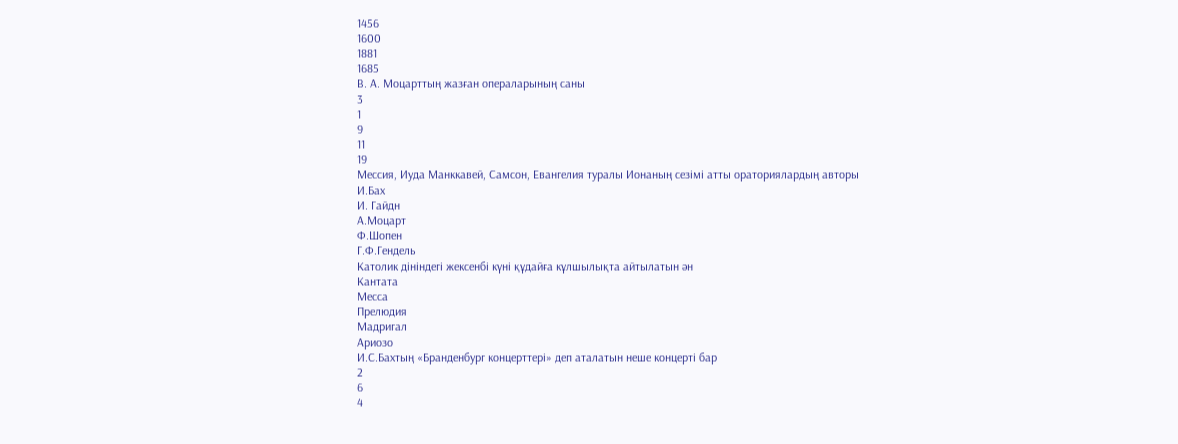1456
1600
1881
1685
В. А. Моцарттың жазған операларының саны
3
1
9
11
19
Мессия, Иуда Манккавей, Самсон, Евангелия туралы Ионаның сезімі атты ораториялардың авторы
И.Бах
И. Гайдн
А.Моцарт
Ф.Шопен
Г.Ф.Гендель
Католик дініндегі жексенбі күні құдайға кұлшылықта айтылатын ән
Кантата
Mecca
Прелюдия
Мадригал
Ариозо
И.С.Бахтың «Бранденбург концерттері» деп аталатын неше концерті бар
2
6
4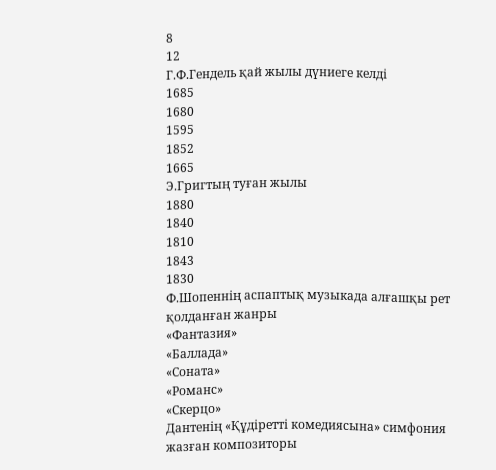8
12
Г.Ф.Гендель қай жылы дүниеге келді
1685
1680
1595
1852
1665
Э.Григтың туған жылы
1880
1840
1810
1843
1830
Ф.Шопеннің аспаптық музыкада алғашқы рет қолданған жанры
«Фантазия»
«Баллада»
«Соната»
«Романс»
«Скерцо»
Дантенің «Құдіретті комедиясына» симфония жазған композиторы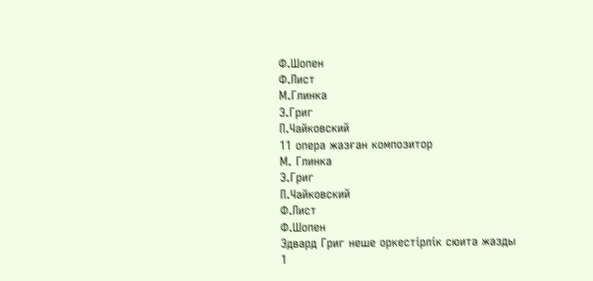Ф.Шопен
Ф.Лист
М.Глинка
Э.Григ
П.Чайковский
11 опера жазған композитор
М. Глинка
Э.Григ
П.Чайковский
Ф.Лист
Ф.Шопен
Эдвард Григ неше оркестірлік сюита жазды
1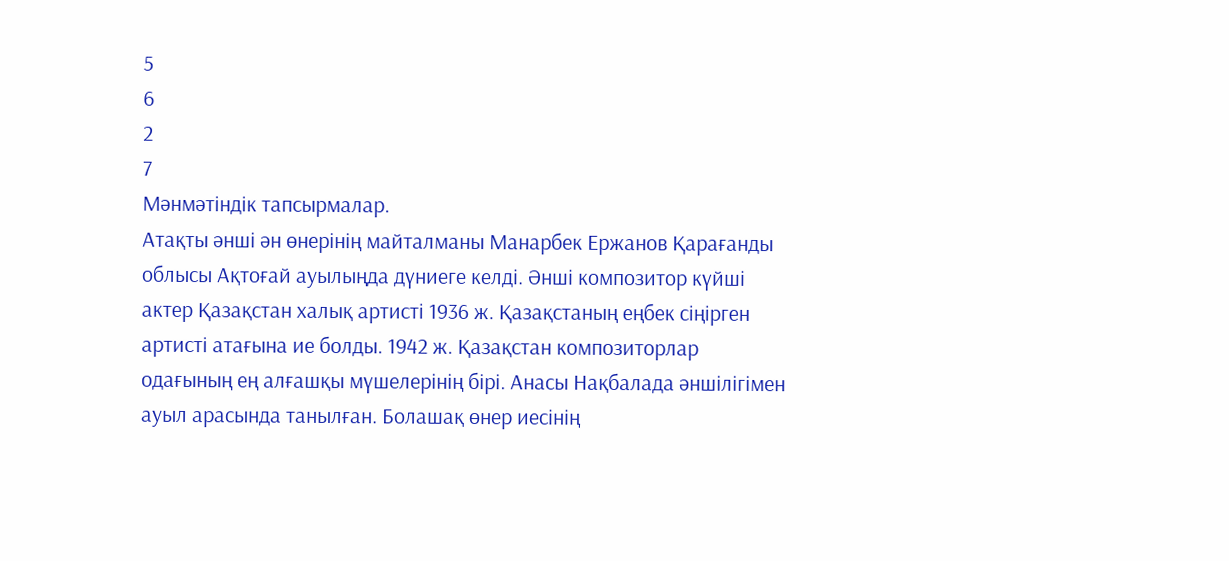5
6
2
7
Мәнмәтіндік тапсырмалар.
Атақты әнші ән өнерінің майталманы Манарбек Ержанов Қарағанды облысы Ақтоғай ауылыңда дүниеге келді. Әнші композитор күйші актер Қазақстан халық артисті 1936 ж. Қазақстаның еңбек сіңірген артисті атағына ие болды. 1942 ж. Қазақстан композиторлар одағының ең алғашқы мүшелерінің бірі. Анасы Нақбалада әншілігімен ауыл арасында танылған. Болашақ өнер иесінің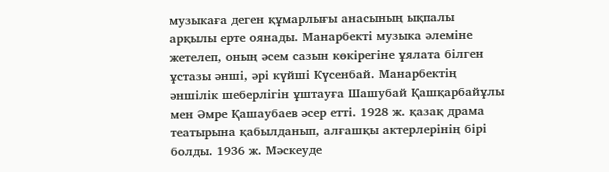музыкаға деген құмарлығы анасының ықпалы арқылы ерте оянады. Манарбекті музыка әлеміне жетелеп, оның әсем сазын көкірегіне ұялата білген ұстазы әнші, әрі күйші Күсенбай. Манарбектің әншілік шеберлігін ұштауға Шашубай Қашқарбайұлы мен Әмре Қашаубаев әсер етті. 1928 ж. қазақ драма театырына қабылданып, алғашқы актерлерінің бірі болды. 1936 ж. Мәскеуде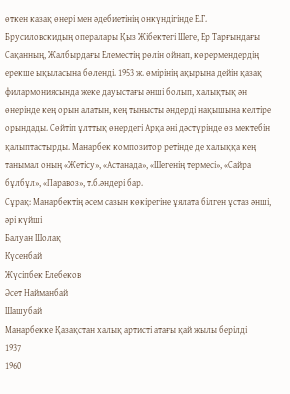өткен казақ өнері мен әдебиетінің онкүндігінде Е.Г. Брусиловскидың опералары Қыз Жібектегі Шеге, Ер Тарғындағы Сақанның, Жалбырдағы Елеместің рөлін ойнап, көрермендердің ерекше ықыласына бөленді. 1953 ж. өмірінің ақырына дейін қазақ филармониясында жеке дауыстағы әнші болып, халықтық ән өнерінде кең орын алатын, кең тынысты әндерді нақышына келтіре орындады. Сөйтіп ұлттық өнердегі Арқа әні дәстүрінде өз мектебін қалыптастырды. Манарбек композитор ретінде де халыққа кең танымал оның «Жетісу», «Астанада», «Шегенің термесі», «Сайра бұлбұл», «Паравоз», т.б.әндері бар.
Сұрақ: Манарбектің әсем сазын көкірегіне ұялата білген ұстаз әнші, әрі күйші
Балуан Шолақ
Күсенбай
Жүсіпбек Елебеков
Әсет Найманбай
Шашубай
Манарбекке Қазақстан халық артисті атағы қай жылы берілді
1937
1960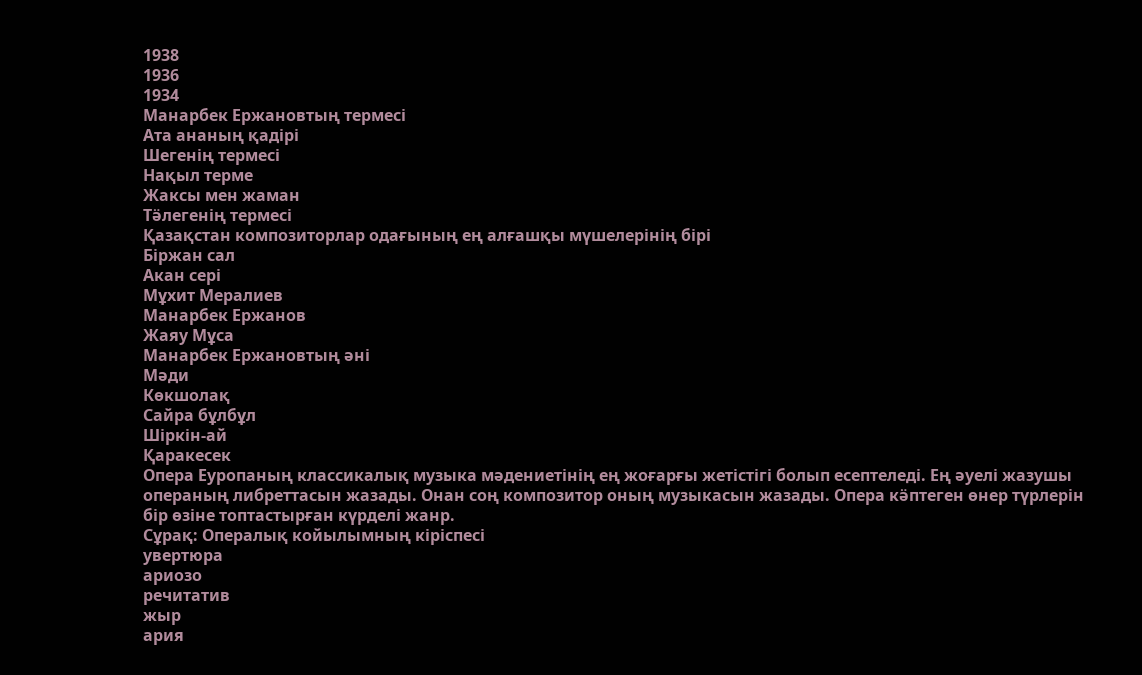1938
1936
1934
Манарбек Ержановтың термесі
Ата ананың қадірі
Шегенің термесі
Нақыл терме
Жаксы мен жаман
Тӛлегенің термесі
Қазақстан композиторлар одағының ең алғашқы мүшелерінің бірі
Біржан сал
Акан сері
Мұхит Мералиев
Манарбек Ержанов
Жаяу Мұса
Манарбек Ержановтың әні
Мәди
Көкшолақ
Сайра бұлбұл
Шіркін-ай
Қаракесек
Опера Еуропаның классикалық музыка мәдениетінің ең жоғарғы жетістігі болып есептеледі. Ең әуелі жазушы операның либреттасын жазады. Онан соң композитор оның музыкасын жазады. Опера кӛптеген өнер түрлерін бір өзіне топтастырған күрделі жанр.
Сұрақ: Опералық койылымның кіріспесі
увертюра
ариозо
речитатив
жыр
ария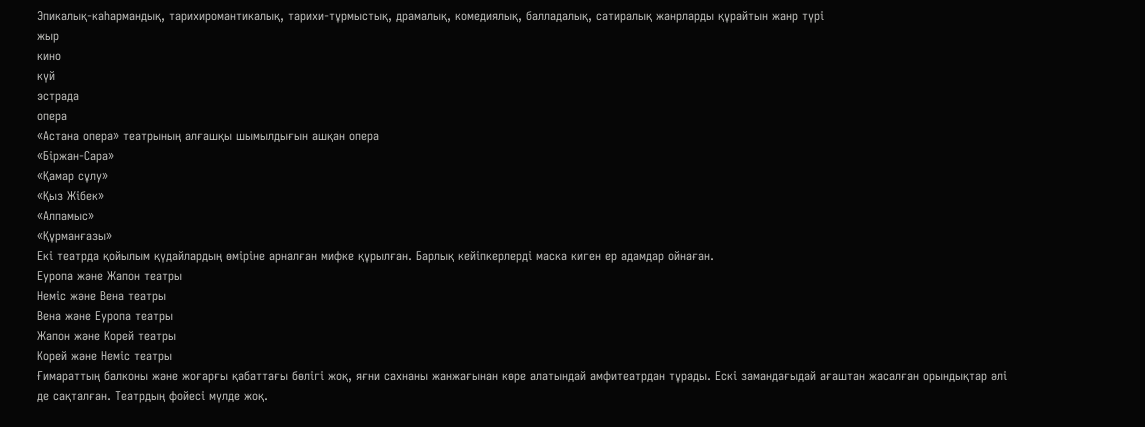Эпикалық-каһармандық, тарихиромантикалық, тарихи-тұрмыстық, драмалық, комедиялық, балладалық, сатиралық жанрларды құрайтын жанр түрі
жыр
кино
күй
эстрада
опера
«Астана опера» театрының алғашқы шымылдығын ашқан опера
«Біржан-Сара»
«Қамар сұлу»
«Қыз Жібек»
«Алпамыс»
«Құрманғазы»
Екі театрда қойылым қүдайлардың өміріне арналған мифке құрылған. Барлық кейіпкерлерді маска киген ер адамдар ойнаған.
Еуропа және Жапон театры
Неміс және Вена театры
Вена және Еуропа театры
Жапон және Корей театры
Корей және Неміс театры
Ғимараттың балконы және жоғарғы қабаттағы бөлігі жоқ, яғни сахнаны жанжағынан көре алатындай амфитеатрдан тұрады. Ескі замандағыдай ағаштан жасалған орындықтар әлі де сақталған. Театрдың фойесі мүлде жоқ.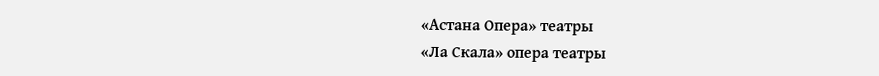«Астана Опера» театры
«Ла Скала» опера театры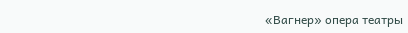«Вагнер» опера театры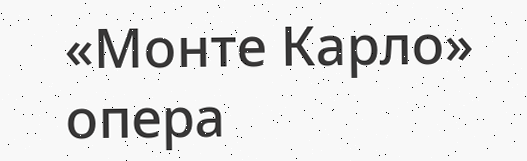«Монте Карло» опера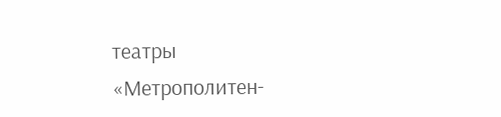театры
«Метрополитен-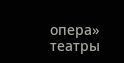опера» театры